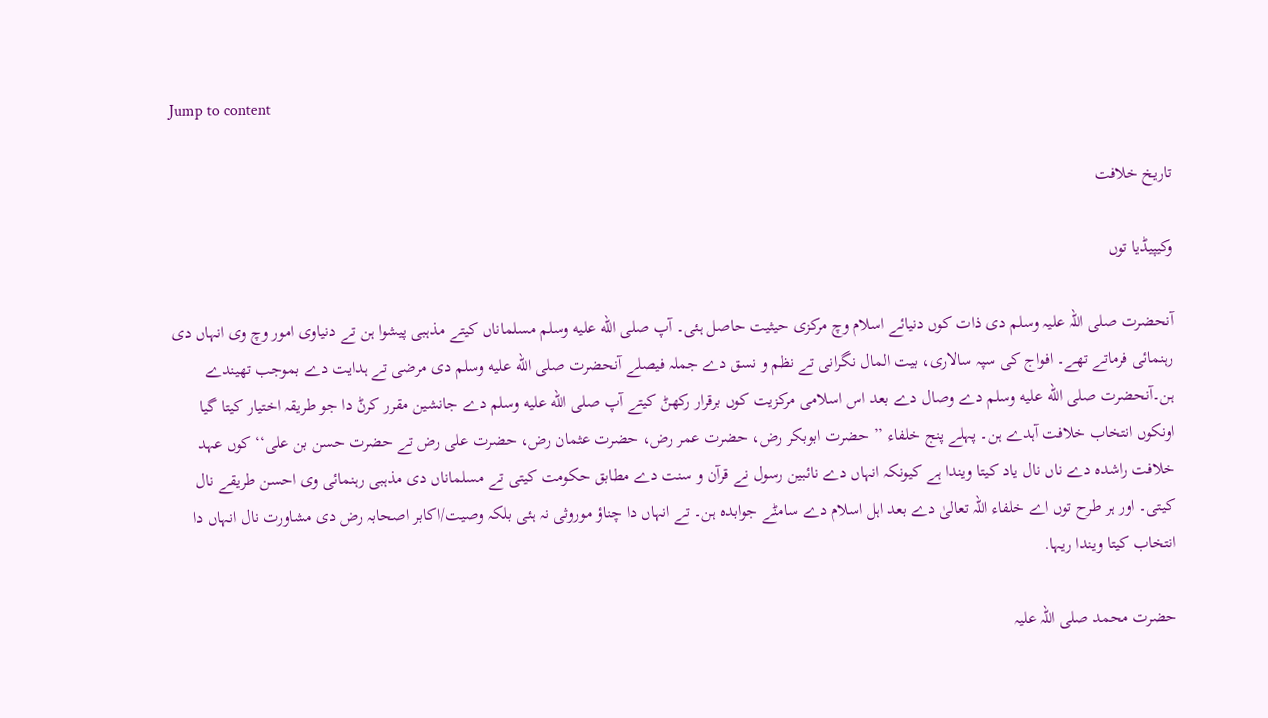Jump to content

تاریخ خلافت

وکیپیڈیا توں

آنحضرت صلی اللہ علیہ وسلم دی ذات کوں دنیائے اسلام وچ مرکزی حیثیت حاصل ہئی۔ آپ صلى الله عليه وسلم مسلماناں کیتے مذہبی پیشوا ہن تے دنیاوی امور وچ وی انہاں دی رہنمائی فرماتے تھے۔ افواج کی سپہ سالاری، بیت المال نگرانی تے نظم و نسق دے جملہ فیصلے آنحضرت صلى الله عليه وسلم دی مرضی تے ہدایت دے بموجب تھیندے ہن۔آنحضرت صلى الله عليه وسلم دے وصال دے بعد اس اسلامی مرکزیت کوں برقرار رکھݨ کیتے آپ صلى الله عليه وسلم دے جانشین مقرر کرݨ دا جو طریقہ اختیار کیتا گیا اونکوں انتخاب خلافت آہدے ہن۔ پہلے پنج خلفاء ’’ حضرت ابوبکر رض، حضرت عمر رض، حضرت عثمان رض، حضرت علی رض تے حضرت حسن بن علی‘‘ کوں عہد خلافت راشدہ دے ناں نال یاد کیتا ویندا ہے کیونکہ انہاں دے نائبین رسول نے قرآن و سنت دے مطابق حکومت کیتی تے مسلماناں دی مذہبی رہنمائی وی احسن طریقے نال کیتی۔ اور ہر طرح توں اے خلفاء اللہ تعالیٰ دے بعد اہل اسلام دے سامݨے جوابدہ ہن۔ تے انہاں دا چناؤ موروثی نہ ہئی بلکہ وصیت/اکابر اصحابہ رض دی مشاورت نال انہاں دا انتخاب کیتا ویندا ریہا.

حضرت محمد صلی اللہ علیہ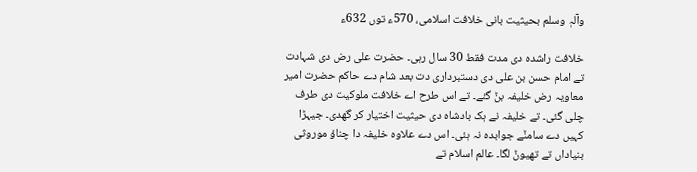وآلہٖ وسلم بحیثیت بانی خلافت اسلامی، 570ء توں 632ء

خلافت راشدہ دی مدت فقط 30 سال رہی۔ حضرت علی رض دی شہادت تے امام حسن بن علی دی دستبرداری دت بعد شام دے حاکم حضرت امیر معاویہ رض خلیفہ بݨ گئے۔ تے اس طرح اے خلافت ملوکیت دی طرف چلی گئی۔ تے خلیفہ نے ہک بادشاہ دی حیثیت اختیار کر گھدی۔ جیہڑا کہیں دے سامݨے جوابدہ نہ ہئی۔ اس دے علاوہ خلیفہ دا چناؤ موروثی بنیاداں تے تھیوݨ لگا۔ عالم اسلام تے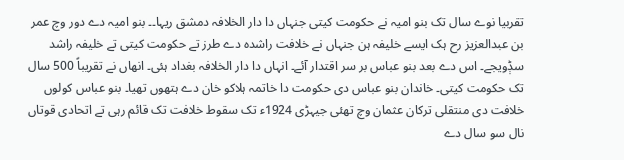تقربیا نوے سال تک بنو امیہ نے حکومت کیتی جنہاں دا دار الخلافہ دمشق ریہا۔۔ بنو امیہ دے دور وچ عمر بن عبدالعزیز رح ہک ایسے خلیفہ ہن جنہاں نے خلافت راشدہ دے طرز تے حکومت کیتی تے خلیفہ راشد سݙویجے۔ اس دے بعد بنو عباس بر سر اقتدار آئے۔ انہاں دا دار الخلافہ بغداد ہئی۔ انھاں نے تقریباً 500 سال تک حکومت کیتی۔ خاندان بنو عباس دی حکومت دا خاتمہ ہلاکو خان دے ہتھوں تھیا۔ بنو عباس کولوں خلافت دی منتقلی ترکان عثمان وچ تھئی جیہڑی 1924ء تک سقوط خلافت تک قائم رہی تے اتحادی قوتاں نال سو سال دے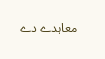معاہدے دے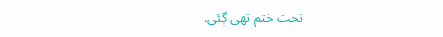تحت ختم تھی ڳئی.